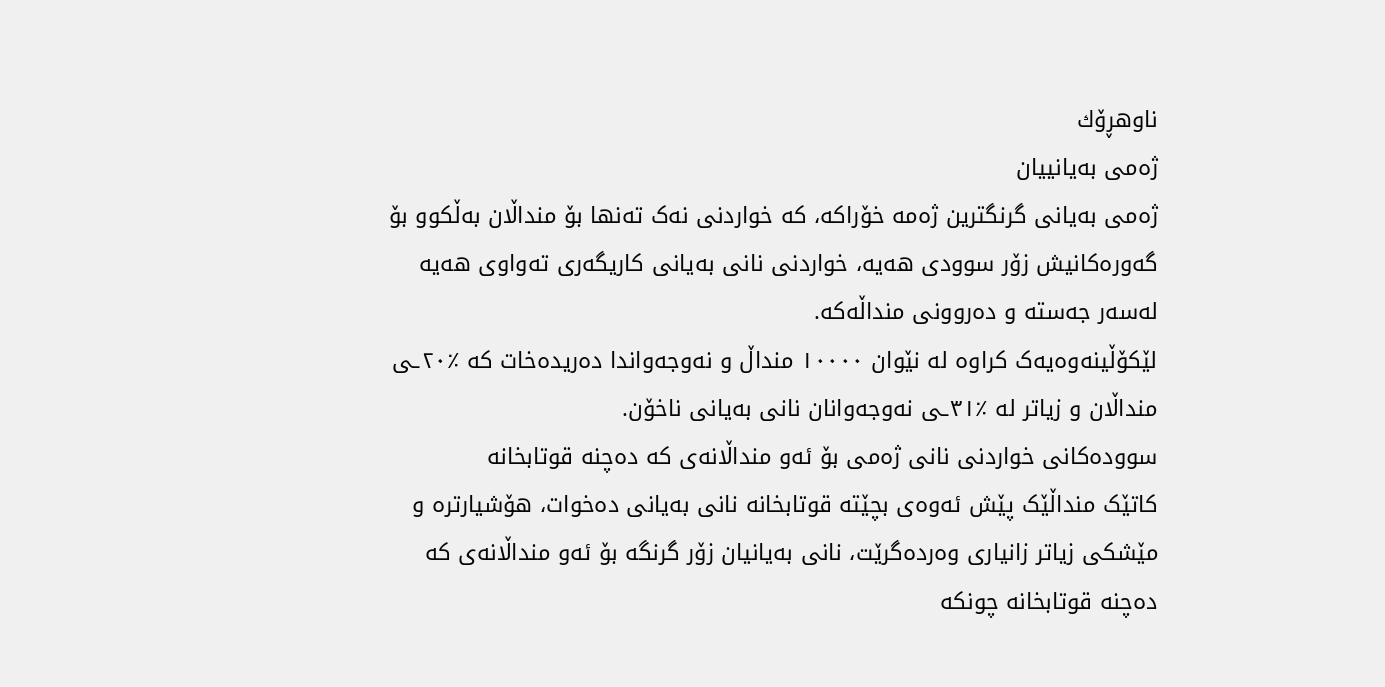ناوهڕۆك
ژەمی بەیانییان
ژەمی بەیانی گرنگترین ژەمە خۆراکە، کە خواردنی نەک تەنها بۆ منداڵان بەڵکوو بۆ گەورەکانیش زۆر سوودی هەیە، خواردنی نانی بەیانی کاریگەری تەواوی هەیە لەسەر جەستە و دەروونی منداڵەکە.
لێکۆڵینەوەیەک کراوە لە نێوان ١٠٠٠٠ منداڵ و نەوجەواندا دەریدەخات کە ٪٢٠ـی منداڵان و زیاتر لە ٪٣١ـی نەوجەوانان نانی بەیانی ناخۆن.
سوودەکانی خواردنی نانی ژەمی بۆ ئەو منداڵانەی کە دەچنە قوتابخانە
کاتێک منداڵێک پێش ئەوەی بچێتە قوتابخانە نانی بەیانی دەخوات، هۆشیارترە و مێشکی زیاتر زانیاری وەردەگرێت، نانی بەیانیان زۆر گرنگە بۆ ئەو منداڵانەی کە دەچنە قوتابخانە چونکە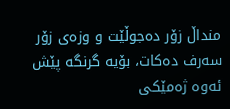منداڵ زۆر دەجوڵێت و وزەی زۆر سەرف دەکات، بۆیە گرنگە پێش ئەوە ژەمێکی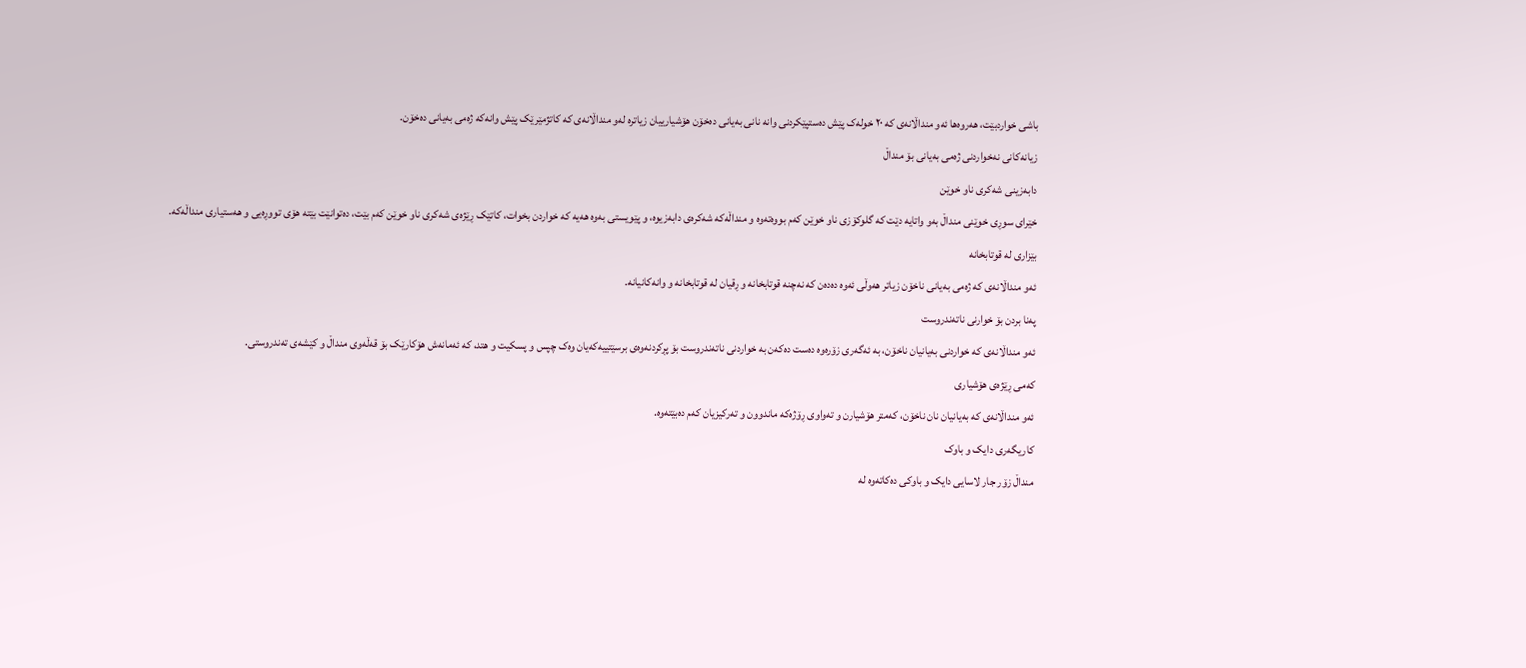باشی خواردبێت، هەروەها ئەو منداڵانەی کە ٢٠ خولەک پێش دەستپێکردنی وانە نانی بەیانی دەخۆن هۆشیارییان زیاترە لەو منداڵانەی کە کاتژمێرێک پێش وانەکە ژەمی بەیانی دەخۆن.
زیانەکانی نەخواردنی ژەمی بەیانی بۆ منداڵ
دابەزینی شەکری ناو خوێن
خێرای سوڕی خوێنی منداڵ بەو واتایە دێت کە گلوکۆزی ناو خوێن کەم بووەتەوە و منداڵەکە شەکرەی دابەزیوە، و پێویستی بەوە هەیە کە خواردن بخوات، کاتێک ڕێژەی شەکری ناو خوێن کەم بێت، دەتوانێت بێتە هۆی تووڕەیی و هەستیاری منداڵەکە.
بێزاری لە قوتابخانە
ئەو منداڵانەی کە ژەمی بەیانی ناخۆن زیاتر هەوڵی ئەوە دەدەن کە نەچنە قوتابخانە و ڕقیان لە قوتابخانە و وانەکانیانە.
پەنا بردن بۆ خوارنی ناتەندروست
ئەو منداڵانەی کە خواردنی بەیانیان ناخۆن، بە ئەگەری زۆرەوە دەست دەکەن بە خواردنی ناتەندروست بۆ پڕکردنەوەی برسێتییەکەیان وەک چپس و پسکیت و هتد، کە ئەمانەش هۆکارێک بۆ قەڵەوی منداڵ و کێشەی تەندروستی.
کەمی ڕێژەی هۆشیاری
ئەو منداڵانەی کە بەیانیان نان ناخۆن، کەمتر هۆشیارن و تەواوی ڕۆژەکە ماندوون و تەرکیزیان کەم دەبێتەوە.
کاریگەری دایک و باوک
منداڵ زۆر جار لاسایی دایک و باوکی دەکاتەوە لە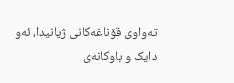تەواوی قۆناغەکانی ژیانیدا، ئەو دایک و باوکانەی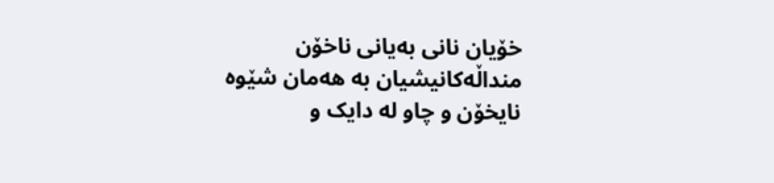خۆیان نانی بەیانی ناخۆن منداڵەکانیشیان بە هەمان شێوە نایخۆن و چاو لە دایک و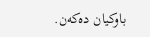باوکیان دەکەن.